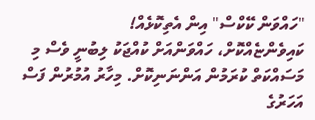"ހައްވަން ކޭކްސް" އިން އެތިކޮޅެއް!
ކައިވެންޏެއްކޮށް، ހައްވަންއަށް ކުއްޖަކު ލިބުނީ ވެސް މި މަސައްކަތް ކުރަމުން އަންނަނިކޮށް. މިހާރު އުމުރުން ފަސް އަހަރުގެ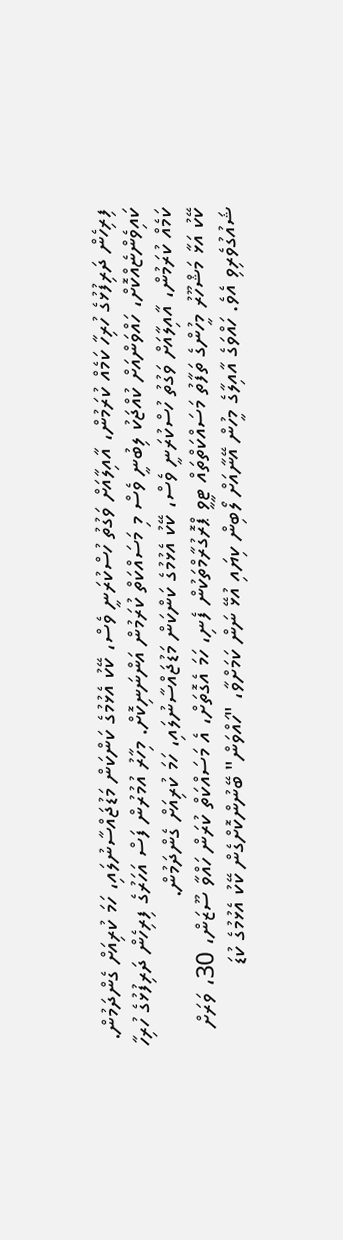ފިރިހެން ދަރިފުޅުގެ ހުރިހާ ކަމެއް ކުރަމުން، އާއިލާއަށް ވަގުތު ހުސްކުރަނީ ވެސް، ކޭކު އެޅުމުގެ ކަންކަން މަޑުޖައްސާނުލައި، ހަމަ ކުރިއަށް ގެންދަމުން.
ކައިވެންޏެއްކޮށް، ހައްވަންއަށް ކުއްޖަކު ލިބުނީ ވެސް މި މަސައްކަތް ކުރަމުން އަންނަނިކޮށް. މިހާރު އުމުރުން ފަސް އަހަރުގެ ފިރިހެން ދަރިފުޅުގެ ހުރިހާ ކަމެއް ކުރަމުން، އާއިލާއަށް ވަގުތު ހުސްކުރަނީ ވެސް، ކޭކު އެޅުމުގެ ކަންކަން މަޑުޖައްސާނުލައި، ހަމަ ކުރިއަށް ގެންދަމުން.
ކޭކު އަޅާ މަޝްހޫރު މީހުންގެ ތަފާތު މަސައްކަތްތައް ޓީވީ ޕްރޮގުރާމްތަކުން ފެނި، ހަމަ އެގޮތަށް، އެ މަސައްކަތް ކުރަން ހައްވާ ސޫޒަން، 30، ވަރަށް ޝައުގުވެރިވި އެވެ. ހައްވަގެ އާއިލާގެ މީހުން އޭނާއަށް ލޯބިން ކިޔައި އުޅޭ ނަން ކަމަށްވާ، "ހައްވަން" ބޭނުންކޮށްގެން ކޭކު އެޅުމުގެ ކުޑަ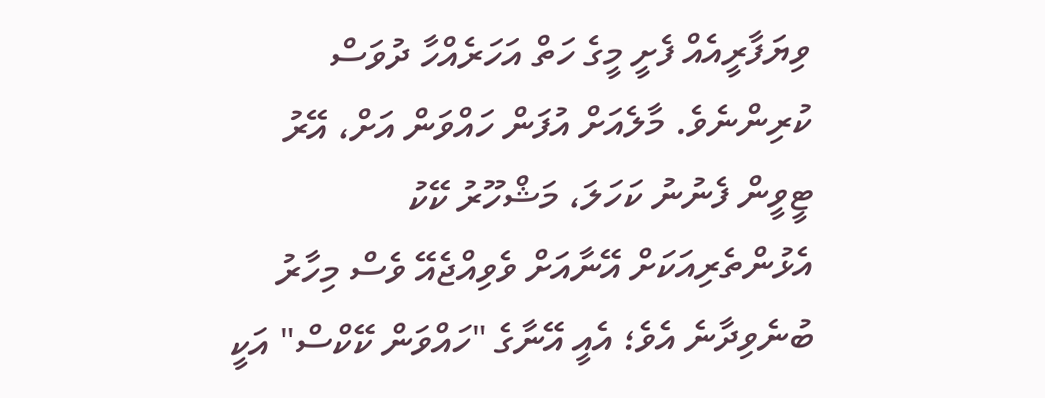ވިޔަފާރީއެއް ފެށީ މީގެ ހަތް އަހަރެއްހާ ދުވަސް ކުރިންނެވެ. މާލެއަށް އުފަން ހައްވަން އަށް، އޭރު ޓީވީން ފެނުނު ކަހަލަ، މަޝްހޫރު ކޭކު އެޅުންތެރިއަކަށް އޭނާއަށް ވެވިއްޖެއޭ ވެސް މިހާރު ބުނެވިދާނެ އެވެ؛ އެއީ އޭނާގެ "ހައްވަން ކޭކްސް" އަކީ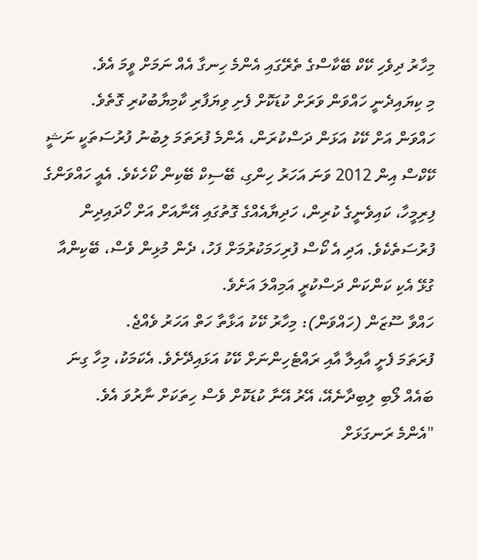މިހާރު ދިވެހި ކޭކް ބޭކާސްގެ ތެރޭގައި އެންމެ ހިނގާ އެއް ނަމަށް ވީމަ އެވެ.
މި ކިޔައިދެނީ ހައްވަން ވަރަށް ކުޑަކޮށް ފެށި ވިޔަފާރި ކާމިޔާބުކުރި ގޮތެވެ.
ހައްވަން އަށް ކޭކު އަޅަން ދަސްކުރަން، އެންމެ ފުރަތަމަ ލިބުނު ފުރުސަތަކީ ނަޝީ ކޭކްސް އިން 2012 ވަނަ އަހަރު ހިންގި، ބޭސިކް ބޭކިން ކޯހެކެވެ. އެއީ ހައްވަންގެ ފިރިމީހާ، ކައިވެނީގެ ކުރިން، ހަދިޔާއެއްގެ ގޮތުގައި އޭނާއަށް އަށް ހޯދައިދިން ފުރުސަތެކެވެ. އަދި އެ ކޯސް ފުރިހަމަކުރުމަށް ފަހު، ދެން މުޅިން ވެސް، ބޭކިންއާ ގުޅޭ އެކި ކަންކަން ދަސްކުރީ އަމިއްލަ އަށެވެ.
ހައްވާ ސޫޒަން (ހައްވަން): މިހާރު ކޭކު އަޅާތާ ހަތް އަހަރު ވެއްޖެ.
ފުރަތަމަ ފެށީ އާއިލާ އާއި ރައްޓެހިންނަށް ކޭކު އަޅައިދޭށެވެ. އެކަމަކު، މިހާ ގިނަ ބައެއް ލޯބި ލިބިދާނެއޭ، އޭރު އޭނާ ކުޑަކޮށް ވެސް ހިތަކަށް ނާރުވަ އެވެ.
"އެންމެ ރަނގަޅަށް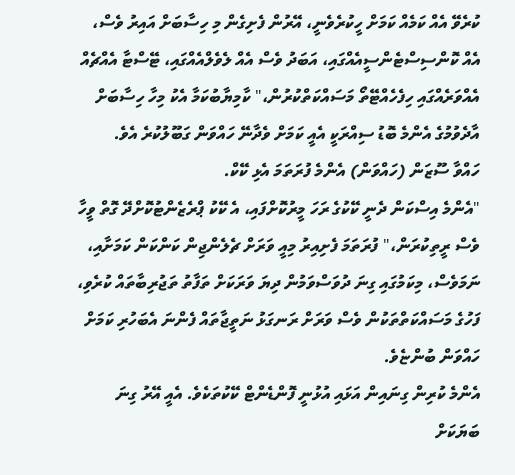ކުރެވޭ އެއް ކަމެއް ކަމަށް ހީކުރެވެނީ، އޭރުން ފެށިގެން މި ހިސާބަށް އައިރު ވެސް، އެއް ކޮންސިސްޓެންސީއެއްގައި، އަބަދު ވެސް އެއް ލެވެލްއެއްގައި، ޓޭސްޓާ އެއްޗެއް އެއްވަރެއްގައި ހިފެހެއްޓޭތޯ މަސައްކަތްކުރުން،" ކާމިޔާބުކަމާ އެކު މިހާ ހިސާބަށް އާދެވުމުގެ އެންމެ ބޮޑު ސިއްރަކީ އެއީ ކަމަށް ވެދާނޭ ހައްވަން ގަބޫލުކުރެ އެވެ.
ހައްވާ ސޫޒަން (ހައްވަން) އެންމެ ފުރަތަމަ އެޅި ކޭކް.
"އެންމެ އިސްކަން ދެނީ ކޭކުގެ ރަހަ މީރުކޮށްފައި، އެ ކޭކު ޕްރެޒެންޓުކޮށްދޭ ގޮތް ވީހާ ވެސް ރީތިކުރަން،" ފުރަތަމަ ފެށިއިރު މިއީ ވަރަށް ޗެލެންޖިން ކަންކަން ކަމަށާއި، ނަމަވެސް، މިކަމުގައި ގިނަ ދުވަސްވަމުން ދިޔަ ވަރަކަށް ތަފާތު ތަޖުރިބާތައް ކުރެވި، ފަހުގެ މަސައްކަތްތަކުން ވެސް ވަރަށް ރަނގަޅު ނަތީޖާތައް ފެންނަ އެބަހުރި ކަމަށް ހައްވަން ބުންޏެވެ.
އެންމެ ކުރިން ގިނައިން އަޅައި އުޅުނީ ފޮންޑެންޓް ކޭކުތަކެވެ. އެއީ އޭރު ގިނަ ބަޔަކަށް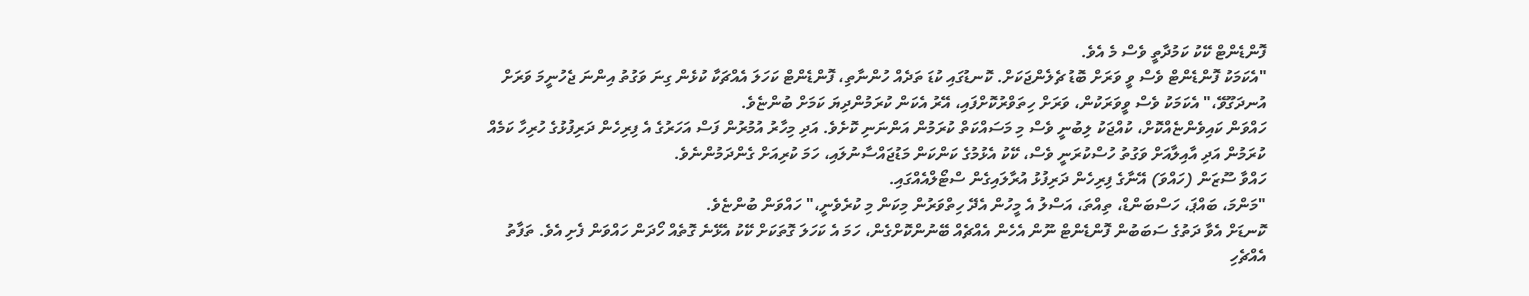ފޮންޑެންޓް ކޭކު ކަމުދާތީ ވެސް މެ އެވެ.
"އެކަމަކު ފޮންޑެންޓް ވެސް ވީ ވަރަށް ބޮޑު ޗެލެންޖަކަށް. ކޮނޑުގައި ކުޑަ ތަދެއް ހުންނާތި، ފޮންޑެންޓް ކަހަލަ އެއްޗަކާ ކުޅެން ގިނަ ވަގުތު އިންނަ ޖެހުނީމަ ވަރަށް އުނދަގޫވޭ،" އެކަމަކު ވެސް ވީވަރަކުން، ވަރަށް ހިތަވްރުކޮށްފައި، އޭރު އެކަން ކުރަމުންދިޔަ ކަމަށް ބުންޏެވެ.
ހައްވަން ކައިވެންޏެއްކޮށް، ކުއްޖަކު ލިބުނީ ވެސް މި މަސައްކަތް ކުރަމުން އަންނަނި ކޮށެވެ. އަދި މިހާރު އުމުރުން ފަސް އަހަރުގެ އެ ފިރިހެން ދަރިފުޅުގެ ހުރިހާ ކަމެއް ކުރަމުން އަދި އާއިލާއަށް ވަގުތު ހުސްކުރަނީ ވެސް، ކޭކު އެޅުމުގެ ކަންކަން މަޑުޖައްސާނުލައި، ހަމަ ކުރިއަށް ގެންދަމުންނެވެ.
ހައްވާ ސޫޒަން (ހައްވަ) އޭނާގެ ފިރިހެން ދަރިފުޅު އުރާލައިގެން ސްޓޯލްއެއްގައި.
"މަންމަ، ބައްޕަ، ހަސްބަންޑް، ތިއްތަ، އަސްލު އެ މީހުން އެދޭ ހިތްވަރުން މިކަން މި ކުރެވެނީ،" ހައްވަން ބުންޏެވެ.
ކޮނޑަށް އެވާ ދަތުގެ ސަބަބުން ފޮންޑެންޓް ނޫން އެހެން އެއްޗެއް ބޭނުންކޮށްގެން، ހަމަ އެ ކަހަލަ ގޮތަކަށް ކޭކު އެޅޭނެ ގޮތެއް ހޯދަން ހައްވަން ފެށި އެވެ. ތަފާތު އެއްޗެހި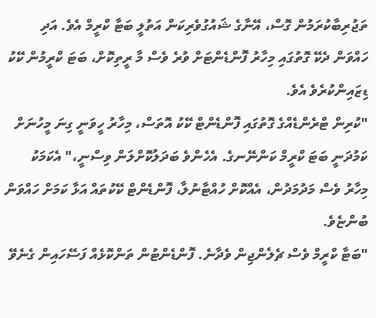ތަޖުރިބާކުރަމުން ގޮސް، އޭނާގެ ޝައުގުވެރިކަން އަތުލީ ބަޓާ ކްރީމް އެވެ. އަދި ހައްވަން ދެކޭ ގޮތުގައި މިހާރު ފޮންޑެންޓަށް ވުރެ ވެސް މާ ރީތިކޮށް، ބަޓަ ކްރީމުން ކޭކު ޑިޒައިންކުރެވެ އެވެ.
"ކުރިން ޓްރެންޑެއްގެ ގޮތުގައި ފޮންޑެންޓް ކޭކު އޮތަސް، މިހާރު ހީވަނީ ގިނަ މީހުނަށް ކަމުދަނީ ބަޓަ ކްރީމް ކަންނޭނގެ. އެހެންވެ ބަދަލުކޮށްލަން ވިސްނީ،" އެކަމަކު މިހާރު ވެސް މަދުމަދުން، އެއްކޮށް ހުއްޓާނުލާ، ފޮންޑެންޓް ކޭކުތައް އަޅާ ކަމަށް ހައްވަން ބުންޏެވެ.
"ބަޓާ ކްރީމް ވެސް ޗެލެންޖިން ވެދާނެ. ފޮންޑެންޓުން ތަންކޮޅެއް ފަސޭހައިން ގެނެވޭ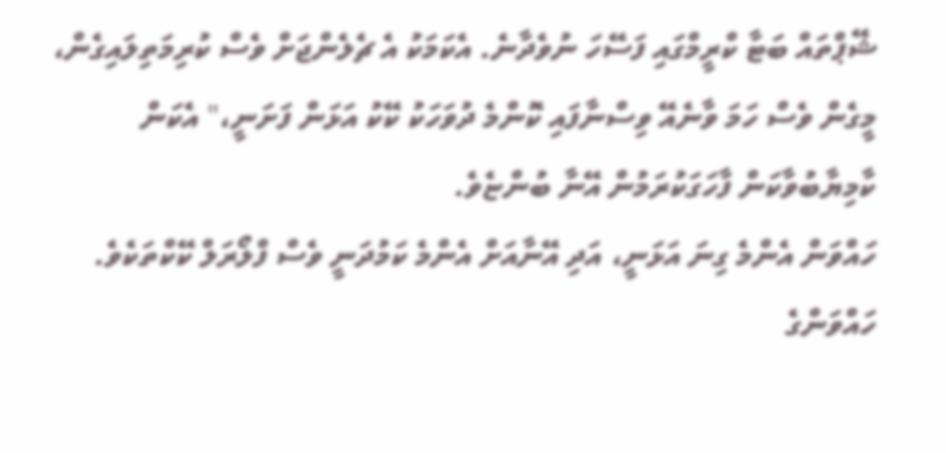ޝޭޕްތައް ބަޓާ ކްރީމްގައި ފަސޭހަ ނުވެދާނެ. އެކަމަކު އެ ޗެލެންޖަށް ވެސް ކުރިމަތިލައިގެން، މީގެން ވެސް ހަމަ ވާނެއޭ ވިސްނާފައި ކޮންމެ ދުވަހަކު ކޭކު އަޅަން ފަށަނީ،" އެކަން ކާމިޔާބުވާކަން ފާހަގަކުރަމުން އޭނާ ބުންޏެވެ.
ހައްވަން އެންމެ ގިނަ އަޅަނީ، އަދި އޭނާއަށް އެންމެ ކަމުދަނީ ވެސް ފްލޯރަލް ކޭކްތަކެވެ. ހައްވަންގެ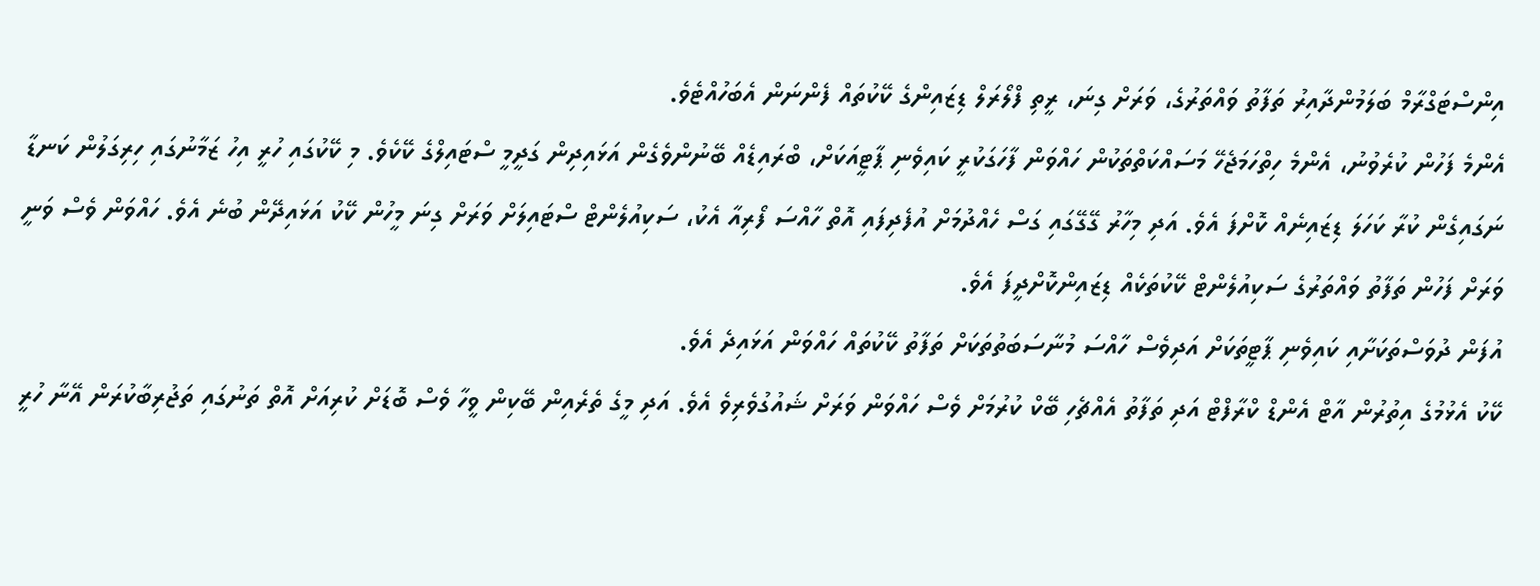އިންސްޓަގްރާމް ބަލަމުންދާއިރު ތަފާތު ވައްތަރުގެ، ވަރަށް ގިނަ، ރީތި ފްލޯރަލް ޑިޒައިންގެ ކޭކުތައް ފެންނަން އެބަހުއްޓެވެ.
އެންމެ ފަހުން ކުރެވުނު، އެންމެ ހިތްހަމަޖެހޭ މަސައްކަތްތަކުން ހައްވަން ފާހަގަކުރީ ކައިވެނި ޕާޓީއަކަށް، ބްރައިޑެއް ބޭނުންވެގެން އަޅައިދިން ގަދީމީ ސްޓައިލްގެ ކޭކެވެ. މި ކޭކުގައި ހުރީ އިހު ޒަމާނުގައި ހިރިގަލުން ކަނޑާ ނަގައިގެން ކުރާ ކަހަލަ ޑިޒައިނެއް ކޮށްފަ އެވެ. އަދި މިހާރު ގޭގޭގައި ގަސް ހެއްދުމަށް އުފެދިފައި އޮތް ހާއްސަ ފޯރިއާ އެކު، ސަކިއުލެންޓް ސްޓައިލަށް ވަރަށް ގިނަ މީހުން ކޭކު އަޅައިދޭން ބުނެ އެވެ. ހައްވަން ވެސް ވަނީ ވަރަށް ފަހުން ތަފާތު ވައްތަރުގެ ސަކިއުލެންޓް ކޭކުތަކެއް ޑިޒައިންކޮށްދީފަ އެވެ.
އުފަން ދުވަސްތަކަށާއި ކައިވެނި ޕާޓީތަކަށް އަދިވެސް ހާއްސަ މުނާސަބަތުތަކަށް ތަފާތު ކޭކުތައް ހައްވަން އަޅައިދެ އެވެ.
ކޭކު އެޅުމުގެ އިތުރުން އާޓް އެންޑް ކްރާފްޓް އަދި ތަފާތު އެއްޗެހި ބޭކް ކުރުމަށް ވެސް ހައްވަން ވަރަށް ޝައުގުވެރިވެ އެވެ. އަދި މީގެ ތެރެއިން ބޭކިން ވީހާ ވެސް ބޮޑަށް ކުރިއަށް އޮތް ތަނުގައި ތަޖުރިބާކުރަން އޭނާ ހުރީ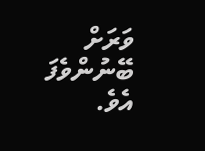ވަރަށް ބޭނުންވެފަ އެވެ.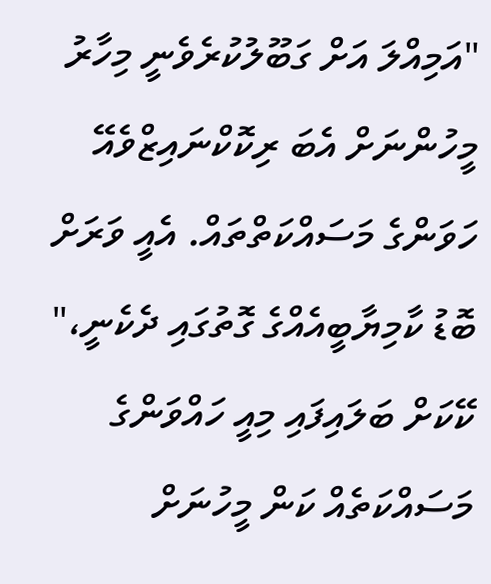"އަމިއްލަ އަށް ގަބޫލުކުރެވެނީ މިހާރު މީހުންނަށް އެބަ ރިކޮކްނައިޒްވެއޭ ހަވަންގެ މަސައްކަތްތައް. އެއީ ވަރަށް ބޮޑު ކާމިޔާބީއެއްގެ ގޮތުގައި ދެކެނީ،" ކޭކަށް ބަލައިފައި މިއީ ހައްވަންގެ މަސައްކަތެއް ކަން މީހުނަށް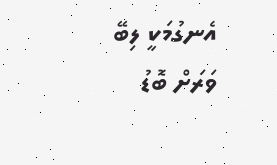އެނގުމަކީ ލިބޭ ވަރަށް ބޮޑު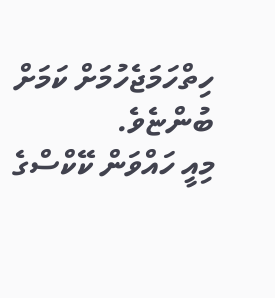ހިތްހަމަޖެހުމަށް ކަމަށް ބުންޏެވެ.
މިއީ ހައްވަން ކޭކްސްގެ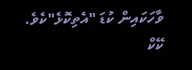ވާހަކައިން ކުޑަ "އެތިކޮޅެ"ކެވެ.
ކޭކް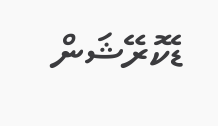ޑެކޮރޭޝަން